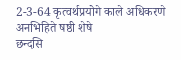2-3-64 कृत्वर्थप्रयोगे काले अधिकरणे अनभिहिते षष्ठी शेषे
छन्दसि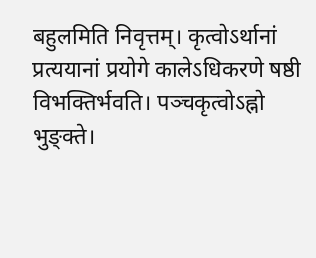बहुलमिति निवृत्तम्। कृत्वोऽर्थानां प्रत्ययानां प्रयोगे कालेऽधिकरणे षष्ठी विभक्तिर्भवति। पञ्चकृत्वोऽह्नो भुङ्क्ते।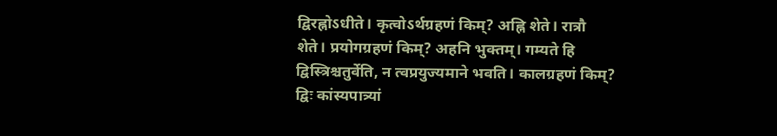द्विरह्नोऽधीते। कृत्वोऽर्थग्रहणं किम्? अह्नि शेते। रात्रौ शेते। प्रयोगग्रहणं किम्? अहनि भुक्तम्। गम्यते हि द्विस्त्रिश्चतुर्वेति, न त्वप्रयुज्यमाने भवति। कालग्रहणं किम्? द्विः कांस्यपात्र्यां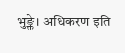भुङ्क्ते। अधिकरण इति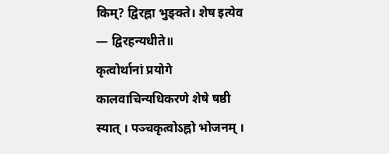किम्? द्विरह्ना भुङ्क्ते। शेष इत्येव — द्विरहन्यधीते॥
कृत्वोर्थानां प्रयोगे कालवाचिन्यधिकरणे शेषे षष्ठी स्यात् । पञ्चकृत्वोऽह्नो भोजनम् ।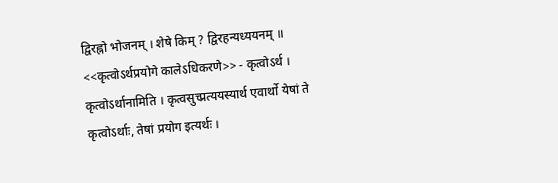द्विरह्नो भोजनम् । शेषे किम् ? द्विरहन्यध्ययनम् ॥
<<कृत्वोऽर्थप्रयोगे कालेऽधिकरणे>> - कृत्वोऽर्थ । कृत्वोऽर्थानामिति । कृत्वसुच्प्रत्ययस्यार्थ एवार्थो येषां ते कृत्वोऽर्थाः, तेषां प्रयोग इत्यर्थः ।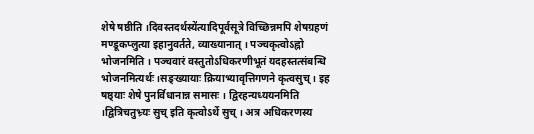शेषे षष्ठीति ।दिवस्तदर्थस्ये॑त्यादिपूर्वसूत्रे विच्छिन्नमपि शेषग्रहणं मण्डूकप्लुत्या इहानुवर्तते, व्याख्यानात् । पञ्चकृत्वोऽह्नो भोजनमिति । पञ्चवारं वस्तुतोऽधिकरणीभूतं यदहस्तत्संबन्धि भोजनमित्यर्थः ।सङ्ख्यायाः क्रियाभ्यावृत्तिगणने कृत्वसुच् । इह षष्ठ्याः शेषे पुनर्विधानान्न समासः । द्विरहन्यध्ययनमिति ।द्वित्रिचतुभ्र्यः सुच् इति कृत्वोऽर्थे सुच् । अत्र अधिकरणस्य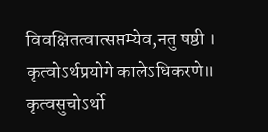विवक्षितत्वात्सप्तम्येव,नतु षष्ठी ।
कृत्वोऽर्थप्रयोगे कालेऽधिकरणे॥ कृत्वसुचोऽर्थो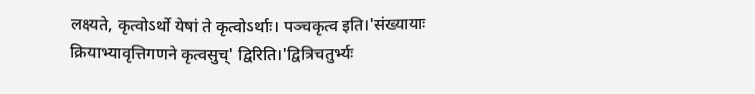लक्ष्यते, कृत्वोऽर्थो येषां ते कृत्वोऽर्थाः। पञ्चकृत्व इति।'संख्यायाः क्रियाभ्यावृत्तिगणने कृत्वसुच्' द्विरिति।'द्वित्रिचतुर्भ्यः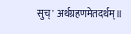सुच्' अर्थग्रहणमेतदर्थम्॥